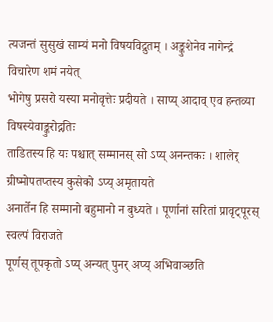त्यजन्तं सुसुखं साम्यं मनो विषयविद्रुतम् । अङ्कुशेनेव नागेन्द्रं विचारेण शमं नयेत्
भोगेषु प्रसरो यस्या मनोवृत्तेः प्रदीयते । साप्य् आदाव् एव हन्तव्या विषस्येवाङ्कुरोद्गतिः
ताडितस्य हि यः पश्चात् सम्मानस् सो ऽप्य् अनन्तकः । शालेर् ग्रीष्मोपतप्तस्य कुसेको ऽप्य् अमृतायते
अनार्तेन हि सम्मानो बहुमानो न बुध्यते । पूर्णानां सरितां प्रावृट्पूरस् स्वल्पं विराजते
पूर्णस् तूपकृतो ऽप्य् अन्यत् पुनर् अप्य् अभिवाञ्छति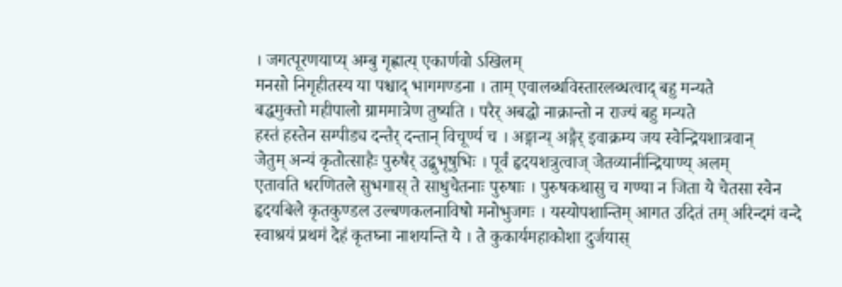। जगत्पूरणयाप्य् अम्बु गृह्णात्य् एकार्णवो ऽखिलम्
मनसो निगृहीतस्य या पश्चाद् भागमण्डना । ताम् एवालब्धविस्तारलब्धत्वाद् बहु मन्यते
बद्धमुक्तो महीपालो ग्राममात्रेण तुष्यति । परैर् अबद्धो नाक्रान्तो न राज्यं बहु मन्यते
हस्तं हस्तेन सम्पीड्य दन्तैर् दन्तान् विचूर्ण्य च । अङ्गान्य् अङ्गैर् इवाक्रम्य जय स्वेन्द्रियशात्रवान्
जेतुम् अन्यं कृतोत्साहैः पुरुषैर् उद्बुभूषुभिः । पूर्वं हृदयशत्रुत्वाज् जेतव्यानीन्द्रियाण्य् अलम्
एतावति धरणितले सुभगास् ते साधुचेतनाः पुरुषाः । पुरुषकथासु च गण्या न जिता ये चेतसा स्वेन
हृदयबिले कृतकुण्डल उल्बणकलनाविषो मनोभुजगः । यस्योपशान्तिम् आगत उदितं तम् अरिन्दमं वन्दे
स्वाश्रयं प्रथमं देहं कृतघ्ना नाशयन्ति ये । ते कुकार्यमहाकोशा दुर्जयास्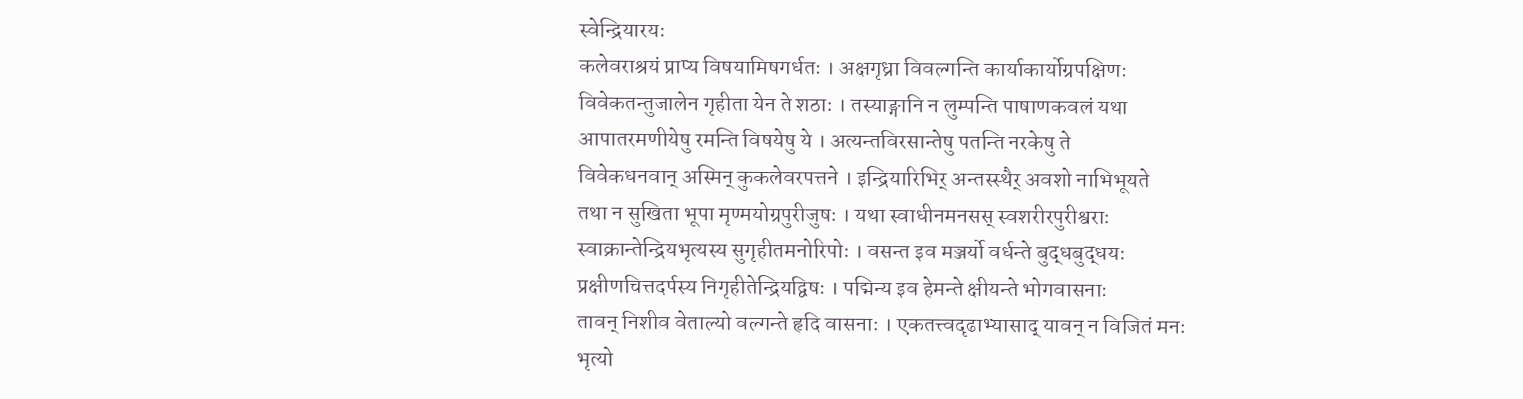स्वेन्द्रियारयः
कलेवराश्रयं प्राप्य विषयामिषगर्धतः । अक्षगृध्रा विवल्गन्ति कार्याकार्योग्रपक्षिणः
विवेकतन्तुजालेन गृहीता येन ते शठाः । तस्याङ्गानि न लुम्पन्ति पाषाणकवलं यथा
आपातरमणीयेषु रमन्ति विषयेषु ये । अत्यन्तविरसान्तेषु पतन्ति नरकेषु ते
विवेकधनवान् अस्मिन् कुकलेवरपत्तने । इन्द्रियारिभिर् अन्तस्स्थैर् अवशो नाभिभूयते
तथा न सुखिता भूपा मृण्मयोग्रपुरीजुषः । यथा स्वाधीनमनसस् स्वशरीरपुरीश्वराः
स्वाक्रान्तेन्द्रियभृत्यस्य सुगृहीतमनोरिपोः । वसन्त इव मञ्जर्यो वर्धन्ते बुद्धबुद्धयः
प्रक्षीणचित्तदर्पस्य निगृहीतेन्द्रियद्विषः । पद्मिन्य इव हेमन्ते क्षीयन्ते भोगवासनाः
तावन् निशीव वेताल्यो वल्गन्ते हृदि वासनाः । एकतत्त्वदृढाभ्यासाद् यावन् न विजितं मनः
भृत्यो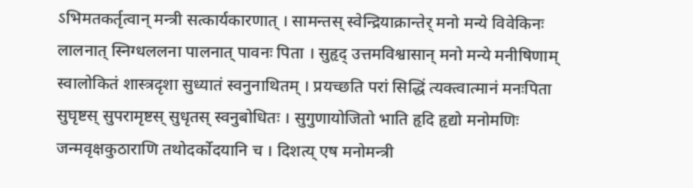ऽभिमतकर्तृत्वान् मन्त्री सत्कार्यकारणात् । सामन्तस् स्वेन्द्रियाक्रान्तेर् मनो मन्ये विवेकिनः
लालनात् स्निग्धललना पालनात् पावनः पिता । सुहृद् उत्तमविश्वासान् मनो मन्ये मनीषिणाम्
स्वालोकितं शास्त्रदृशा सुध्यातं स्वनुनाथितम् । प्रयच्छति परां सिद्धिं त्यक्त्वात्मानं मनःपिता
सुघृष्टस् सुपरामृष्टस् सुधृतस् स्वनुबोधितः । सुगुणायोजितो भाति हृदि हृद्यो मनोमणिः
जन्मवृक्षकुठाराणि तथोदर्कोदयानि च । दिशत्य् एष मनोमन्त्री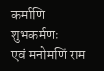कर्माणि शुभकर्मणः
एवं मनोमणिं राम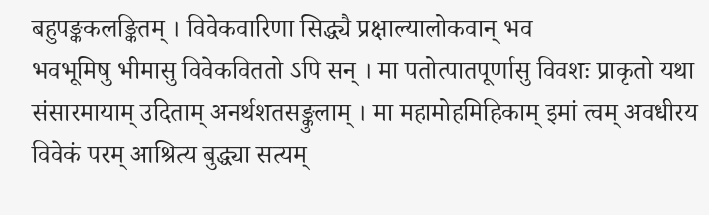बहुपङ्ककलङ्कितम् । विवेकवारिणा सिद्ध्यै प्रक्षाल्यालोकवान् भव
भवभूमिषु भीमासु विवेकविततो ऽपि सन् । मा पतोत्पातपूर्णासु विवशः प्राकृतो यथा
संसारमायाम् उदिताम् अनर्थशतसङ्कुलाम् । मा महामोहमिहिकाम् इमां त्वम् अवधीरय
विवेकं परम् आश्रित्य बुद्ध्या सत्यम्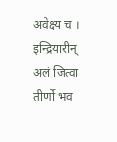अवेक्ष्य च । इन्द्रियारीन् अलं जित्वा तीर्णो भव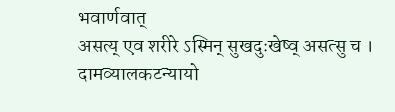भवार्णवात्
असत्य् एव शरीरे ऽस्मिन् सुखदुःखेष्व् असत्सु च । दामव्यालकटन्यायो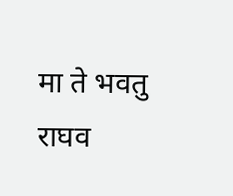मा ते भवतु राघव